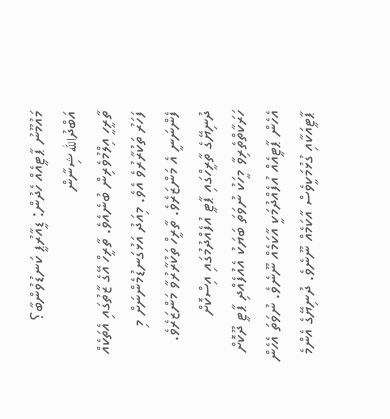މައުމޫނު ޕާޓީއެއް ހެދުން: ޑީއާރުޕީ ކަނޑުވުންބާ؟
އަބްދުالله ޝިނާން
ތާރީހީ އިލްމުވެރިން ބުނެއެވެ. ތާރީހް އޭގެ ޒާތުގައި އެތަކެއް ފަހަރު ތަކުރާރުވެ އެވެ. މިއަދު އަޅުގަނޑުމެންނަށް މި ފެންނަނީ އެ މަންޒަރެވެ. ތާރީހް ތަކުރާރުވާ މަންޒަރެވެ.
ދުނިޔޭގެ ތާރީހްގައި ޕާޓީ އުފެއްދުމުގައި އިސްކޮށް ހަރަކާތްތެރިވާ މީހަކު ނުވަތަ ބަޔަކު އެއުފެއްދި ޕާޓީ ދޫކޮށް އެހެން ޕާޓީއެއް އުފެއްދުމަކީ އާކަމެއް ނޫނެވެ. ނުވަތަ އެހެން ޕާޓީއަކާއި ގުޅުމަކީވެސް އާކަމެއް ނޫނެވެ. ދުނިޔޭގެ އެންމެ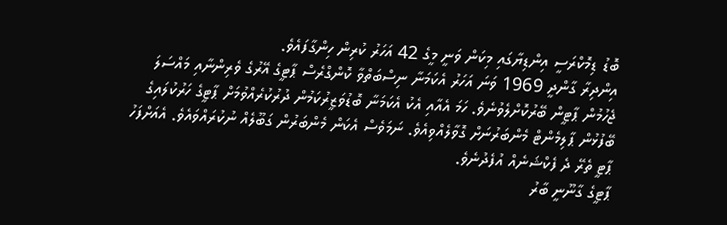ބޮޑު ޑިމޮކްރަސީ އިންޑިޔާގައި މިކަން ވަނީ މީގެ 42 އަހަރު ކުރިން ހިންގާފައެވެ.
އިންދިރާ ގާންދީ 1969 ވަނަ އަހަރު އެކަމަނާ ނިސްބަތްވާ ކޮންގްރެސް ޕާޓީގެ އޭރުގެ ވެރިންނާއި މައްސަލަ ޖެހުމުން ޕާޓީން ބޭރުކޮށްލެވުނެވެ. ހަމަ އެއާއި އެކު އެކަމަނާ ބޮޑުވަޒީރުކަމުން ދުރުކުރެއްވުމަށް ޕާޓީގެ ހަރުކުލައިގެ ބޭފުޅުން ޕާލިމެންޓް މެންބަރުނަށް ގޮވާލެއްވިއެވެ. ނަމަވެސް އެކަން މެންބަރުން ގަބޫލެއް ނުކުރައްވައެވެ. އެއަށްފަހު ޕާޓީ ތެރޭ ދެ ފެކްޝަނެއް އުފެދުނެވެ.
ޕާޓީގެ ގާނޫނީ ބާރު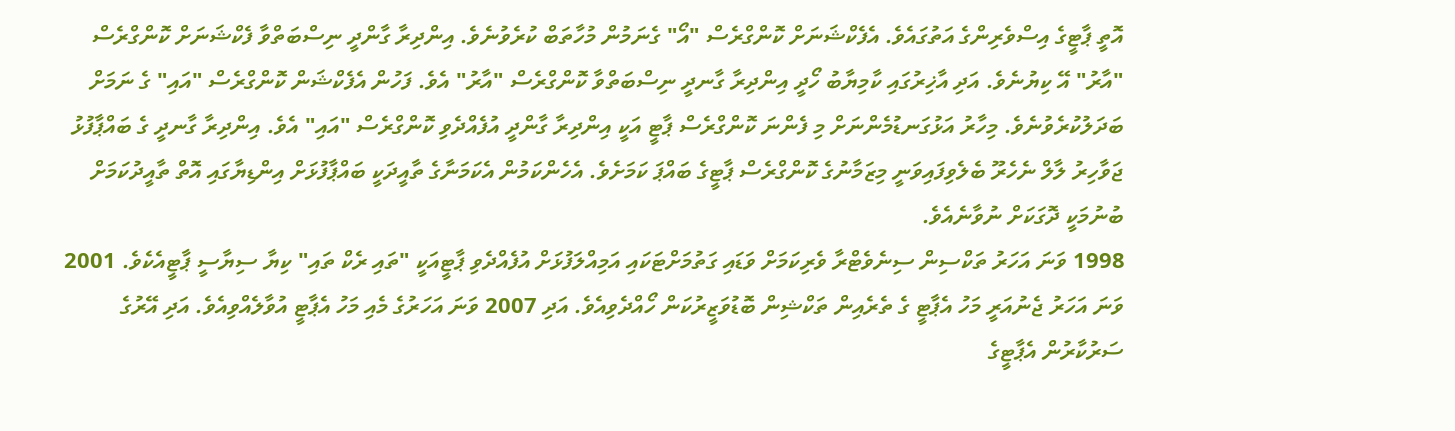އޮތީ ޕާޓީގެ އިސްވެރިންގެ އަތުގައެވެ. އެފެކްޝަނަށް ކޮންގްރެސް "އޯ" ގެނަމުން މުހާތަބް ކުރެވުނެވެ. އިންދިރާ ގާންދީ ނިސްބަތްވާ ފެކްޝަނަށް ކޮންގްރެސް "އާރު" އޭ ކިޔުނެވެ. އަދި އާޚިރުގައި ކާމިޔާބު ހޯދީ އިންދިރާ ގާނދީ ނިސްބަތްވާ ކޮންގްރެސް "އާރު" އެވެ. ފަހުން އެފެކްޝަން ކޮންގްރެސް "އައި" ގެ ނަމަށް ބަދަލުކުރެވުނެވެ. މިހާރު އަޅުގަނޑުމެންނަށް މި ފެންނަ ކޮންގްރެސް ޕާޓީ އަކީ އިންދިރާ ގާންދީ އުފެއްދެވި ކޮންގްރެސް "އައި" އެވެ. އިންދިރާ ގާނދީ ގެ ބައްޕާފުޅު ޖަވާހިރު ލާލް ނެހެރޫ ބެލެވިފައިވަނީ މިޒަމާނުގެ ކޮންގްރެސް ޕާޓީގެ ބައްޕަ ކަމަށެވެ. އެހެންކަމުން އެކަމަނާގެ ތާއީދަކީ ބައްޕާފުޅަށް އިންޑިޔާގައި އޮތް ތާއީދުކަމަށް ބުނުމަކީ ދޮގަކަށް ނުވާނެއެވެ.
1998 ވަނަ އަހަރު ތަކްސިން ސިނެވެޓްރާ ވެރިކަމަށް ވަޑައި ގަތުމަށްޓަކައި އަމިއްލަފުޅަށް އުފެއްދެވި ޕާޓީއަކީ "ތައި ރެކް ތައި" ކިޔާ ސިޔާސީ ޕާޓީއެކެވެ. 2001 ވަނަ އަހަރު ޖެނުއަރީ މަހު އެޕާޓީ ގެ ތެރެއިން ތަކްޝިން ބޮޑުވަޒީރުކަން ހޯއްދެވިއެވެ. އަދި 2007 ވަނަ އަހަރުގެ މެއި މަހު އެޕާޓީ އުވާލެއްވިއެވެ. އަދި އޭރުގެ ސަރުކާރުން އެޕާޓީގެ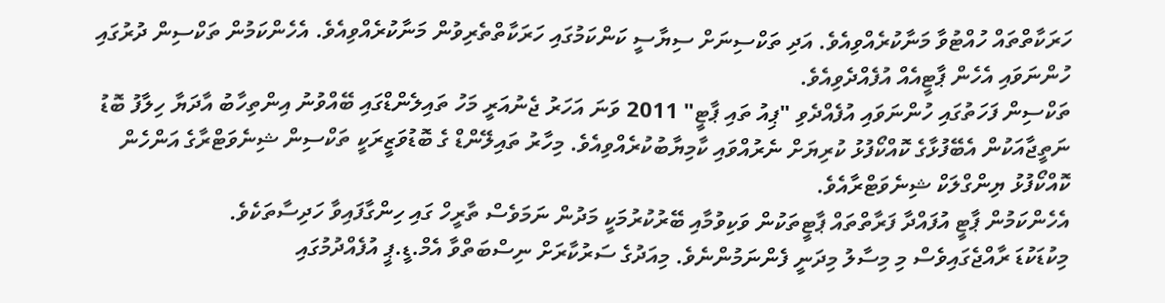ހަރަކާތްތައް ހުއްޓުވާ މަނާކުރެއްވިއެވެ. އަދި ތަކްސިނަށް ސިޔާސީ ކަންކަމުގައި ހަރަކާތްތެރިވުން މަނާކުރެއްވިއެވެ. އެހެންކަމުން ތަކްސިން ދުރުގައި ހުންނަވައި އެހެން ޕާޓީއެއް އުފެއްދެވިއެވެ.
ތަކްސިން ފަހަތުގައި ހުންނަވައި އުފެއްދެވި "ޕިއު ތައި ޕާޓީ" 2011 ވަނަ އަހަރު ޖެނުއަރީ މަހު ތައިލެންޑްގައި ބޭއްވުނު އިންތިހާބު އާދަޔާ ހިލާފު ބޮޑު ނަތީޖާއަކުން އެބޭފުޅާގެ ކޮއްކޯފުޅު ކުރިޔަށް ނެރުއްވައި ކާމިޔާބުކުރެއްވިއެވެ. މިހާރު ތައިލޭންޑް ގެ ބޮޑުވަޒީރަކީ ތަކްސިން ޝިނެވަޓްރާގެ އަންހެން ކޮއްކޯފުޅު ޔިންގްލަކް ޝިނެވަޓްރާއެވެ.
އެހެންކަމުން ޕާޓީ އުފައްދާ ފަރާތްތައް ޕާޓީތަކުން ވަކިވުމާއި ބޭރުކުރުމަކީ މަދުން ނަމަވެސް ތާރީހް ގައި ހިންގާފައިވާ ހަދިސާތަކެވެ.
މިކުޑަކުޑަ ރާއްޖެގައިވެސް މި މިސާލު މިދަނީ ފެންނަމުންނެވެ. މިއަދުގެ ސަރުކާރަށް ނިސްބަތްވާ އެމް.ޑީ.ޕީ އުފެއްދުމުގައި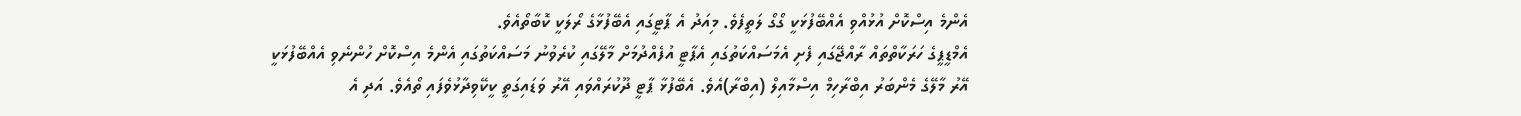އެންމެ އިސްކޮށް އުޅުއްވި އެއްބޭފުޅަކީ ގޯގޯ ލަތީފެވެ. މިއަދު އެ ޕާޓީގައި އެބޭފުޅާގެ ރޯލަކީ ކޮބާތޯއެވެ.
އެމްޑީޕީގެ ހަރަކާތްތައް ރާއްޖޭގައި ފެށި އެމަސައްކަތުގައި އެޕާޓީ އުފެއްދުމަށް މާލޭގައި ކުރެވުނު މަސައްކަތުގައި އެންމެ އިސްކޮށް ހުންނެވި އެއްބޭފުޅަކީ އޭރު މާލޭގެ މެންބަރު އިބްރާހިމް އިސްމާއިލް (އިބްރާ)އެވެ. އެބޭފުޅާ ޕާޓީ ދޫކުރައްވައި އޭރު ވަޑައިގަތީ ކީކޭވިދާޅުވެފައި ތޯއެވެ. އަދި އެ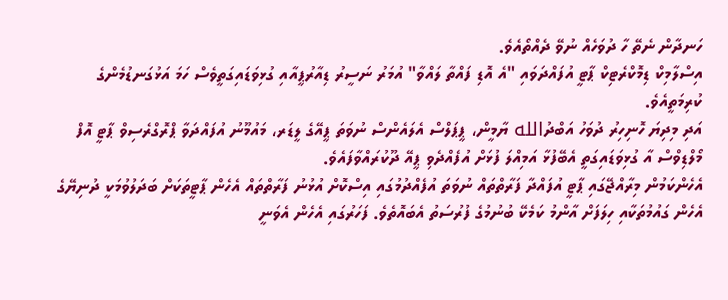ހަނދާން ނެތޭ ހާ ދުވަހެއް ނުވޭ ދެއްތޯއެވެ.
އިސްލާމިކް ޑިމޮކްރެޓިކް ޕާޓީ އުފައްދަވައި "އެ އޮޑި ފައްތާ ލައްވާ" އުމަރު ނަސީރު ޑިއާރުޕީއާއި ގުޅިވަޑައިގަތީވެސް ހަމަ އަޅުގަނޑުމެންގެ ކުރިމަތީއެވެ.
އަދި މިދިޔަ ހޮނިހިރު ދުވަހު އަބްދުالله ޔާމީން، ޕީޕަލްސް އެލައެންސް ނުވަތަ ޕީއޭގެ ލީޑަރ، މައުމޫނު އުފައްދަވާ ޕްރޮގްރެސިވް ޕާޓީ އޮފް މޯލްޑިވްސް އާ ގުޅިވަޑައިގަތީ އެބޭފުޅާ އަމިއްލަ ފުޅަށް އުފެއްދެވި ޕީއޭ ދޫކުރައްވާފައެވެ.
އެހެންކަމުން މިރާއްޖޭގައި ޕާޓީ އުފައްދާ ފަރާތްތައް ނުވަތަ އުފެއްދުމުގައި އިސްކޮށް އުޅުނު ފަރާތްތައް އެހެން ޕާޓީތަކަށް ބަދަލުވުމަކީ ދުނިޔޭގެ އެހެން ގައުމުތަކާއި ހިލަފަށް އާންމު ކަމެކޭ ބުނުމުގެ ފުރުސަތު އެބައޮތެވެ. ފަހަރުގައި އެހެން އެވަނީ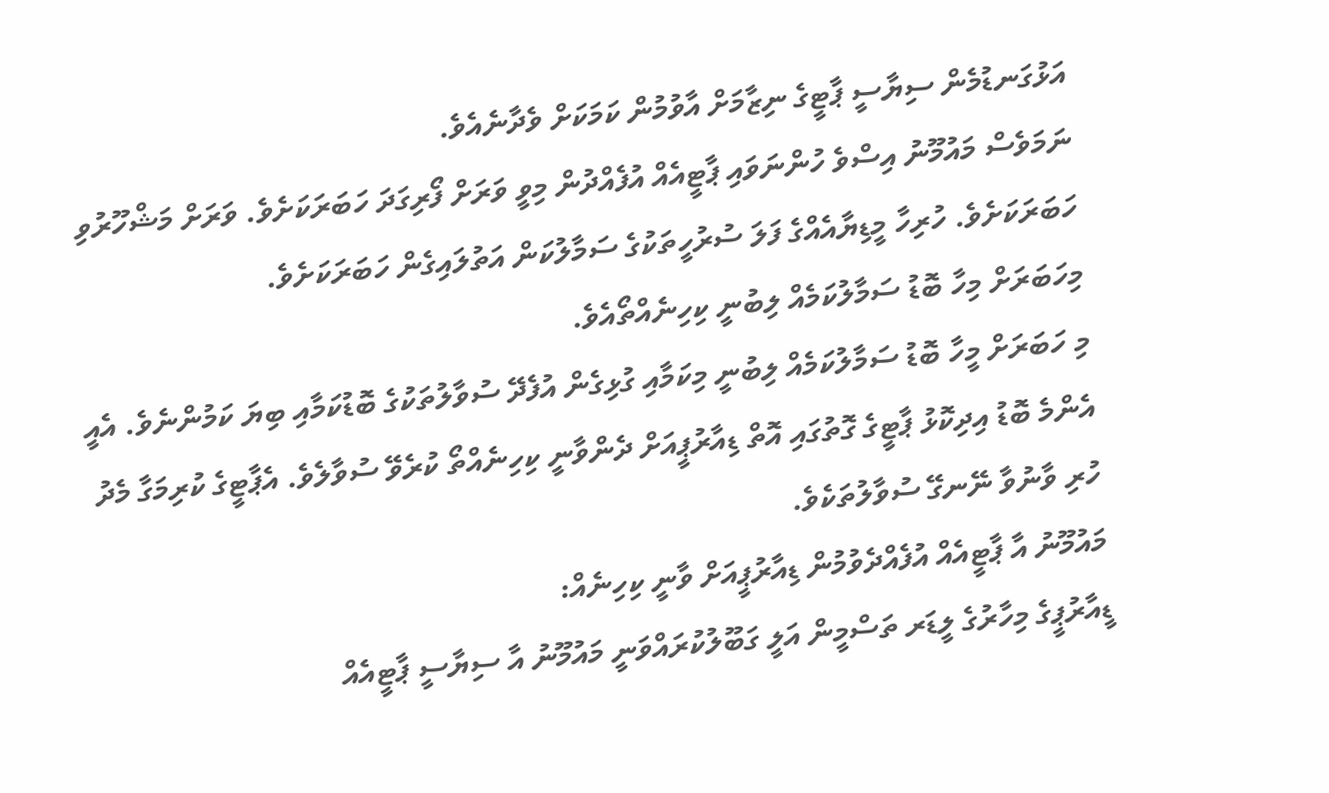އަޅުގަނޑުމެން ސިޔާސީ ޕާޓީގެ ނިޒާމަށް އާވުމުން ކަމަކަށް ވެދާނެއެވެ.
ނަމަވެސް މައުމޫނު އިސްވެ ހުންނަވައި ޕާޓީއެއް އުފެއްދުން މިވީ ވަރަށް ފޯރިގަދަ ހަބަރަކަށެވެ. ވަރަށް މަޝްހޫރުވި ހަބަރަކަށެވެ. ހުރިހާ މީޑިޔާއެއްގެ ފަލަ ސުރުހީތަކުގެ ސަމާލުކަން އަތުލައިގެން ހަބަރަކަށެވެ.
މިހަބަރަށް މިހާ ބޮޑު ސަމާލުކަމެއް ލިބުނީ ކިހިނެއްތޯއެވެ.
މި ހަބަރަށް މީހާ ބޮޑު ސަމާލުކަމެއް ލިބުނީ މިކަމާއި ގުޅިގެން އުފެދޭ ސުވާލުތަކުގެ ބޮޑުކަމާއި ބިޔަ ކަމުންނެވެ. އެއީ އެންމެ ބޮޑު އިދިކޮޅު ޕާޓީގެ ގޮތުގައި އޮތް ޑިއާރުޕީއަށް ދެންވާނީ ކިހިނެއްތޯ ކުރެވޭ ސުވާލެވެ. އެޕާޓީގެ ކުރިމަގާ މެދު ހުރި ވާނުވާ ނޭނގޭ ސުވާލުތަކެވެ.
މައުމޫނު އާ ޕާޓީއެއް އުފެއްދެވުމުން ޑިއާރުޕީއަށް ވާނީ ކިހިނެއް:
ޑީއާރުޕީގެ މިހާރުގެ ލީޑަރ ތަސްމީން އަލީ ގަބޫލުކުރައްވަނީ މައުމޫނު އާ ސިޔާސީ ޕާޓީއެއް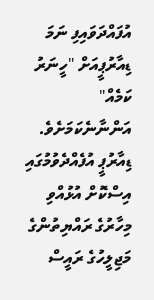އުފައްދަވައިފި ނަމަ ޑިއާރުޕީއަށް "ހީނަރު ކަމެއް" އަންނާނެކަމަށެވެ. ޑިއާރުޕީ އުފެއްދެވުމުގައި އިސްކޮށް އުޅުއްވި މިހާރުގެ ރައްޔިތުންގެ މަޖިލީހުގެ ރައީސް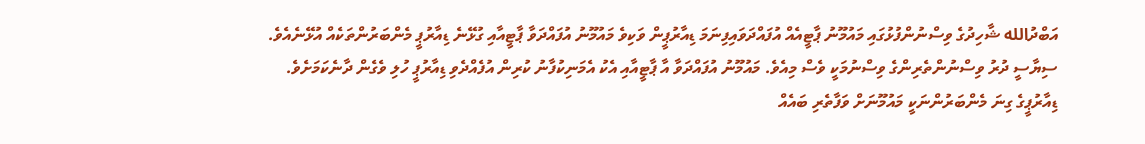އަބްދުالله ޝާހިދުގެ ވިސްނުންފުޅުގައި މައުމޫނު ޕާޓީއެއް އުފައްދަވައިފިނަމަ ޑިއާރުޕީން ވަކިވެ މައުމޫނު އުފައްދަވާ ޕާޓީއާއި ގުޅޭނެ ޑިއާރުޕީ މެންބަރުންތަކެއް އުޅޭނެއެވެ.
ސިޔާސީ ދުރު ވިސްނުންތެރިންގެ ވިސްނުމަކީ ވެސް މިއެވެ. މައުމޫނު އުފައްދަވާ އާ ޕާޓީއާއި އެކު އެމަނިކުފާނު ކުރިން އުފެއްދެވި ޑިއާރުޕީ ހުލި ވެގެން ދާނެކަމަށެވެ.
ޑިއާރުޕީގެ ގިނަ މެންބަރުންނަކީ މައުމޫނަށް ވަފާތެރި ބައެއް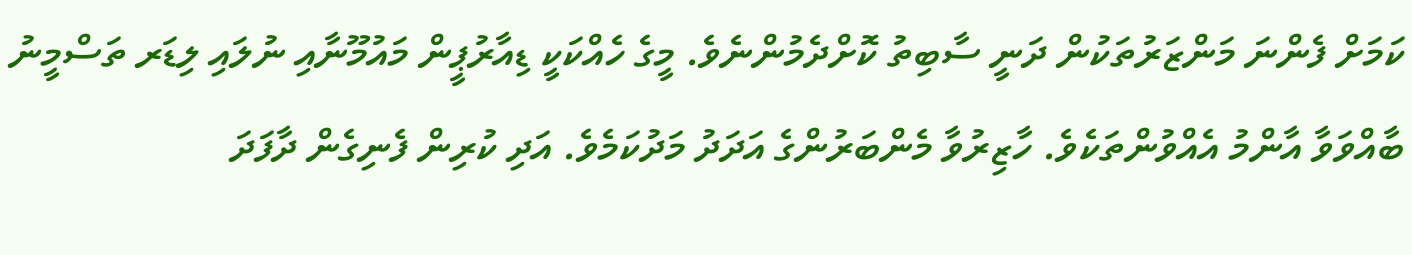ކަމަށް ފެންނަ މަންޒަރުތަކުން ދަނީ ސާބިތު ކޮށްދެމުންނެވެ. މީގެ ހެއްކަކީ ޑިއާރުޕީން މައުމޫނާއި ނުލައި ލިޑަރ ތަސްމީނު ބާއްވަވާ އާންމު އެއްވުންތަކެވެ. ހާޒިރުވާ މެންބަރުންގެ އަދަދު މަދުކަމެވެ. އަދި ކުރިން ފެނިގެން ދާފަދަ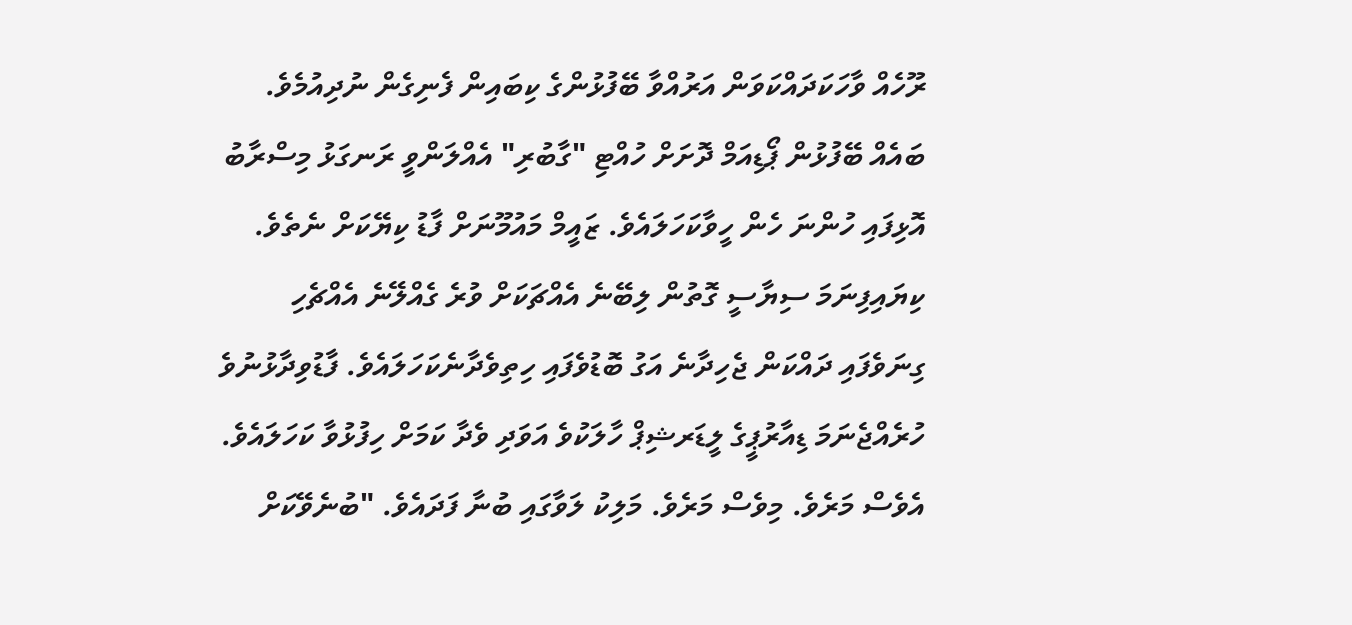ރޫހެއް ވާހަކަދައްކަވަން އަރުއްވާ ބޭފުޅުންގެ ކިބައިން ފެނިގެން ނުދިއުމެވެ.
ބައެއް ބޭފުޅުން ޕޯޑިއަމް ދޮށަށް ހުއްޓި "ގާބުރި" އެއްލަންވީ ރަނގަޅު މިސްރާބު އޮޅިފައި ހުންނަ ހެން ހީވާކަހަލައެވެ. ޒައީމް މައުމޫނަށް ފާޑު ކިޔޭކަށް ނެތެވެ. ކިޔައިފިނަމަ ސިޔާސީ ގޮތުން ލިބޭނެ އެއްޗަކަށް ވުރެ ގެއްލޭނެ އެއްޗެހި ގިނަވެފައި ދައްކަން ޖެހިދާނެ އަގު ބޮޑުވެފައި ހިތިވެދާނެކަހަލައެވެ. ފާޑުވިދާޅުނުވެ ހުރެއްޖެނަމަ ޑިއާރުޕީގެ ލީޑަރޝިޕް ހާލަކުވެ އަވަދި ވެދާ ކަމަށް ހިފުޅުވާ ކަހަލައެވެ. އެވެސް މަރެވެ. މިވެސް މަރެވެ. މަލިކު ލަވާގައި ބުނާ ފަދައެވެ. "ބުނެވޭކަށް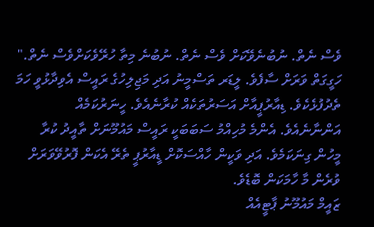ވެސް ނެތް. ނުބުނެވޭކަށް ވެސް ނެތް. ނުބުނެ މިތާ ހުރޭވެކަށްވެސް ނެތް."
ހަގީގަތް ވަރަށް ސާފެވެ. ލީޑަރ ތަސްމީނު އަދި މަޖިލިހުގެ ރައީސް އެވިދާޅުވީ ހަމަ ތެދުފުޅެކެވެ. ޑިއާރުޕީއާށް އަސަރުތަކެއް ކުރާނެއެވެ. ހީނަރުކަމެއް އަންނާނެއެވެ. އެންމެ މުހިއްމު ސަބަބަކީ ރައީސް މައުމޫނަށް ތާއީދު ކުރާ މީހުން ގިނަކަމެވެ. އަދި ވަކީން ހާއްސަކޮށް ޑީއާރުޕީ ތެރޭ އެކަން ފޮރުވޭވަރަށް ވުރެން މާ ހާމަކަން ބޮޑެވެ.
ޒައީމް މައުމޫނު ޕާޓީއެއް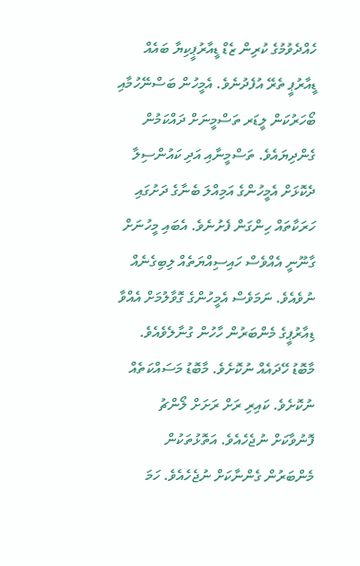ހެއްދެވުމުގެ ކުރިން ޒެޑް ޑީއާރުޕީކިޔާ ބައެއް ޑީއާރުޕީ ތެރޭ އުފެދުނެވެ. އެމީހުން ބަސްނޭހުމާއި ބޯހަރުކަން ލީޑަރ ތަސްމީނަށް ދައްކަމުން ގެންދިޔައެވެ. ތަސްމީނާއި އަދި ކައުންސިލާ ދެކޮޅަށް އެމީހުންގެ އަމިއްލަ ބެނާގެ ދަށުގައި ހަރަކާތައް ހިންގަން ފެށުނެވެ. އެބައި މީހުނަށް ގާނޫނީ އެއްވެސް ހައިސިއްޔަތެއް ލިބިގެނެއް ނުވެއެވެ. ނަމަވެސް އެމީހުންގެ ގޮވާލުމަށް އެއްވާ ޑިއާރުޕީގެ މެންބަރުން ހާހުން ގުނާލެވެއެވެ. މާބޮޑު ހޭދައެއް ނުކޮށެވެ. މާބޮޑު މަސައްކަތެއް ނުކޮށެވެ. ކައިރި ރަށް ރަށަށް ލޯންޗު ފޮނުވާކަށް ނުޖެހެއެވެ. އަތޮޅުތަކުން މެންބަރުން ގެންނާކަށް ނުޖެހެއެވެ. ހަމަ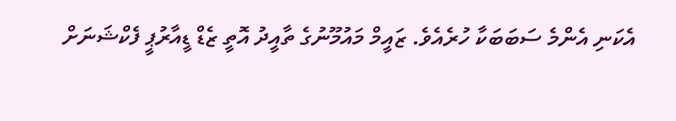އެކަނި އެންމެ ސަބަބަކާ ހުރެއެވެ. ޒައީމް މައުމޫނުގެ ތާއީދު އޮތީ ޒެޑް ޑީއާރުޕީ ފެކްޝަނަށް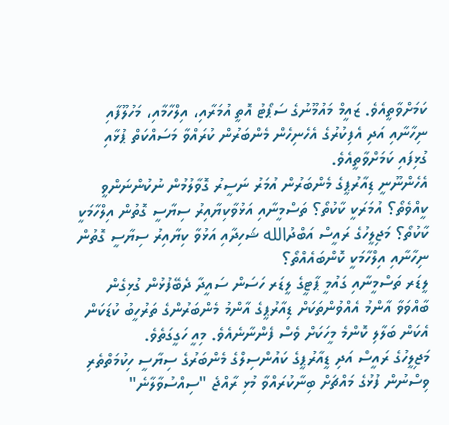ކަމަށްވާތީއެވެ. ޒައީމް މައުމޫނުގެ ސަޕޯޓު އޮތީ އުމަރާއި، އިލްހާމާއި، މަހުލޫފާއި ނިހާނާއި އަދި އެފިކުރުގެ އެހެނިހެން މެންބަރުން ކުރައްވާ މަސައްކަތް ޕުޅާއި ގުޅިފައި ކަމަށްވާތީއެވެ.
އެހެންނޫނީ ޑިއާރުޕީގެ މެންބަރުން އުމަރު ނަސީރު ގޮވާލުމުން ނުކުންނަންވީ ކީއްވެތޯ؟ އުމަރަކީ ކާކުތޯ؟ ތަސްމީނާއި އަޅުވާކިޔާއިރު ސިޔާސީ ގޮތުން އިލްހާމަކީ ކާކުތޯ؟ މަޖިލީހުގެ ރައީސް އަބްދުالله ޝަހިދާއި އަޅުވާ ކިޔާއިރު ސިޔާސީ ގޮތުން ނިހާނާއި އިލްހާމަކީ ކޮންބައެއްތޯ؟
ލީޑަރ ތަސްމީނާއި ގައުމީ ޕާޓީގެ ލީޑަރ ހަސަން ސައީދާ ދެބޭފުޅުން ގުޅިގެން ބާއްވަވާ އާންމު އެއްވުންތަކަށް ޑިއާރުޕީގެ އާންމު މެންބަރުންގެ ތަރުހީބު ކުޑަކަން އެކަން ބަލާލި ކޮންމެ މީހަކަށް ވެސް ފެންނާނެއެވެ. މިއީ ހަގީގަތެވެ.
މަޖިލީހުގެ ރައީސް އަދި ޑީއާރުޕީގެ ކައުންސިލްގެ މެންބަރުގެ ސިޔާސީ ހިކުމަތްތެރި ވިސްނުން ފުޅުގެ މައްޗަށް ބިނާކުރައްވާ މުޅި ރާއްޖެ "ސިއްސުވާލާނެ"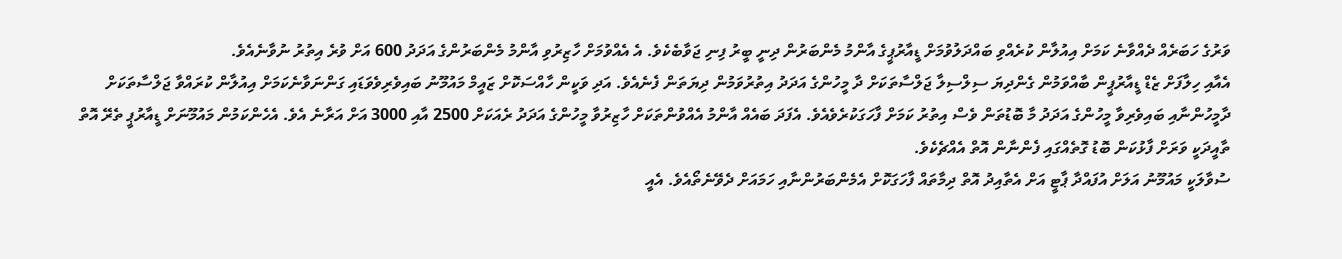ވަރުގެ ހަބަރެއް ދެއްވާނެ ކަމަށް އިއުލާން ކުރެއްވި ބައްދަލުވުމަށް ޑީއާރުޕީގެ އާންމު މެންބަރުން ދިނީ ބީރު ފިނި ޖަވާބެކެވެ. އެ އެއްވުމަށް ހާޒިރުވި އާންމު މެންބަރުންގެ އަދަދު 600 އަށް ވުރެ އިތުރު ނުވާނެއެވެ.
އެއާއި ހިލާފަށް ޒެޑް ޑީއާރުޕީން ބާއްވަމުން ގެންދިޔަ ސިލްސިލާ ޖަލްސާތަކަށް ދާ މީހުންގެ އަދަދު އިތުރުވަމުން ދިޔަތަން ފެނެއެވެ. އަދި ވަކީން ހާއްސަކޮށް ޒައީމް މައުމޫނު ބައިވެރިވެވަޑައި ގަންނަވާނެކަމަށް އިއުލާން ކުރައްވާ ޖަލްސާތަކަށް ދާމީހުންނާއި ބައިވެރިވާ މީހުންގެ އަދަދު މާ ބޮޑުތަން ވެސް އިތުރު ކަމަށް ފާހަގަކުރެވެއެވެ. އެފަދަ ބައެއް އާންމު އެއްވުންތަކަށް ހާޒިރުވާ މީހުންގެ އަދަދު ރެއަކަށް 2500 އާއި 3000 އަށް އަރާނެ އެވެ. އެހެންކަމުން މައުމޫނަށް ޑީއާރުޕީ ތެރޭ އޮތް ތާއީދަކީ ވަރަށް ފާޅުކަން ބޮޑު ގޮތެއްގައި ފެންނާން އޮތް އެއްޗެކެވެ.
ސުވާލަކީ މައުމޫނު އަލަށް އުފައްދާ ޕާޓީ އަށް އެތާއިދު އޮތް ދިމާތައް ފާހަގަކޮށް އެމެންބަރުންނާއި ހަމައަށް ދެވޭނެތޯއެވެ. އެއީ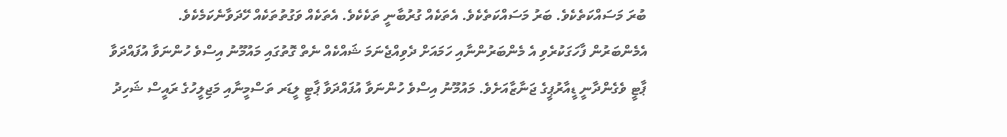ބުރަ މަސައްކަތެކެވެ. ބަރު މަސައްކަތެކެވެ. އެތަކެއް ގުރުބާނީ ތަކެކެވެ. އެތަކެއް ވަގުތުތަކެއް ހޭދަވާނެކަމެކެވެ.
އެމެންބަރުން ފާހަގަކުރެވި އެ މެންބަރުންނާއި ހަމައަށް ދެވިއްޖެނަމަ ޝައްކެއް ނެތް ގޮތުގައި މައުމޫނު އިސްވެ ހުންނަވާ އުފައްދަވާ ޕާޓީ ވެގެންދާނީ ޑީއާރުޕީގެ ޖަނާޒާއަށެވެ. މައުމޫނު އިސްވެ ހުންނަވާ އުފައްދަވާ ޕާޓީ ލީޑަރ ތަސްމީނާއި މަޖިލީހުގެ ރައީސް ޝަހިދު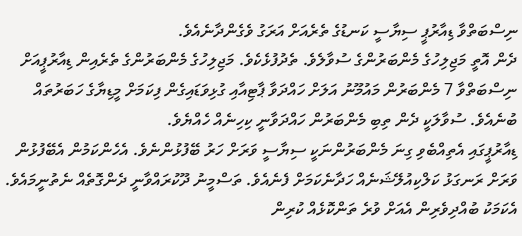ނިސްބަތްވާ ޑިއާރުޕީ ސިޔާސީ ކަނޑުގެ ތެރެއަށް އަރަގު ވެގެންދާނެއެވެ.
ދެން އޮތީ މަޖިލިހުގެ މެންބަރުންގެ ސުވާލެވެ. ތެދުފުޅެކެވެ. މަޖިލިހުގެ މެންބަރުންގެ ތެރެއިން ޑިއާރުޕީއަށް ނިސްބަތްވާ 7 މެންބަރުން މައުމޫނު އަލަށް ހައްދަވާ ޕާޓިއާއި ގުޅިވަޑައިގެން ފިކަމަށް މީޑިޔާގެ ހަބަރުތައް ބުނެއެވެ. ސުވާލަކީ ދެން ތިބި މެންބަރުން ހައްދަވާނީ ކިހިނެއް ހެއްޔެވެ.
ޑިއާރުޕީގައި އެތިއްބެވި ގިނަ މެންބަރުންނަކީ ސިޔާސީ ވަރަށް ހަރު ބޭފުޅުންނެވެ. އެހެންކަމުން އެބޭފުޅުން ވަރަށް ރަނގަޅު ކަލްކިއުލޭޝަނެއް ހަދާނެކަމަށް ފެނެއެވެ. ތަސްމީނު ދޫކުރައްވާނީ ދެންގޮތެއް ނެތުނީމައެވެ. އެކަމަކު ބުއްދިވެރިން އެއަށް ވުރެ ތަންކޮޅެއް ކުރިން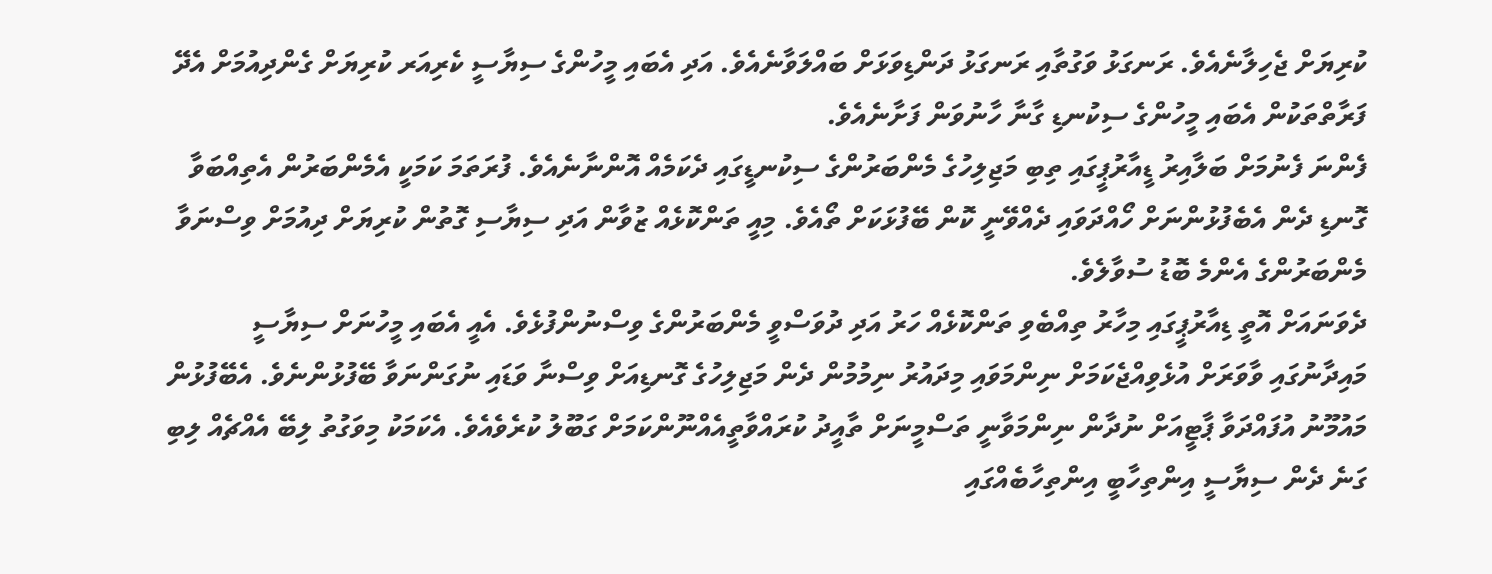ކުރިޔަށް ޖެހިލާނެއެވެ. ރަނގަޅު ވަގުތާއި ރަނގަޅު ދަންޑިވަޅަށް ބައްލަވާނެއެވެ. އަދި އެބައި މީހުންގެ ސިޔާސީ ކެރިއަރ ކުރިޔަށް ގެންދިއުމަށް އެދޭ ފަރާތްތަކުން އެބައި މީހުންގެ ސިކުނޑި ގާނާ ހާނުވަން ފަށާނެއެވެ.
ފެންނަ ފެނުމަށް ބަލާއިރު ޑީއާރުޕީގައި ތިބި މަޖިލިހުގެ މެންބަރުންގެ ސިކުނޑީގައި ދެކަމެއް އޮންނާނެއެވެ. ފުރަތަމަ ކަމަކީ އެމެންބަރުން އެތިއްބަވާ ގޮނޑި ދެން އެބެފުޅުންނަށް ހޯއްދަވައި ދެއްވޭނީ ކޮން ބޭފުޅަކަށް ތޯއެވެ. މިއީ ތަންކޮޅެއް ޒުވާން އަދި ސިޔާސި ގޮތުން ކުރިޔަށް ދިއުމަށް ވިސްނަވާ މެންބަރުންގެ އެންމެ ބޮޑު ސުވާލެވެ.
ދެވަނައަށް އޮތީ ޑިއާރުޕީގައި މިހާރު ތިއްބެވި ތަންކޮޅެއް ހަރު އަދި ދުވަސްވީ މެންބަރުންގެ ވިސްނުންފުޅެވެ. އެއީ އެބައި މީހުނަށް ސިޔާސީ މައިދާނުގައި ވާވަރަށް އުޅެވިއްޖެކަމަށް ނިންމަވައި މިދައުރު ނިމުމުން ދެން މަޖިލިހުގެ ގޮނޑިއަށް ވިސްނާ ވަޑައި ނުގަންނަވާ ބޭފުޅުންނެވެ. އެބޭފުޅުން މައުމޫނު އުފައްދަވާ ޕާޓީއަށް ނުދާން ނިންމަވާނީ ތަސްމީނަށް ތާއީދު ކުރައްވާތީއެއްނޫންކަމަށް ގަބޫލު ކުރެވެއެވެ. އެކަމަކު މިވަގުތު ލިބޭ އެއްޗެއް ލިބި ގަނެ ދެން ސިޔާސީ އިންތިހާބީ އިންތިހާބެއްގައި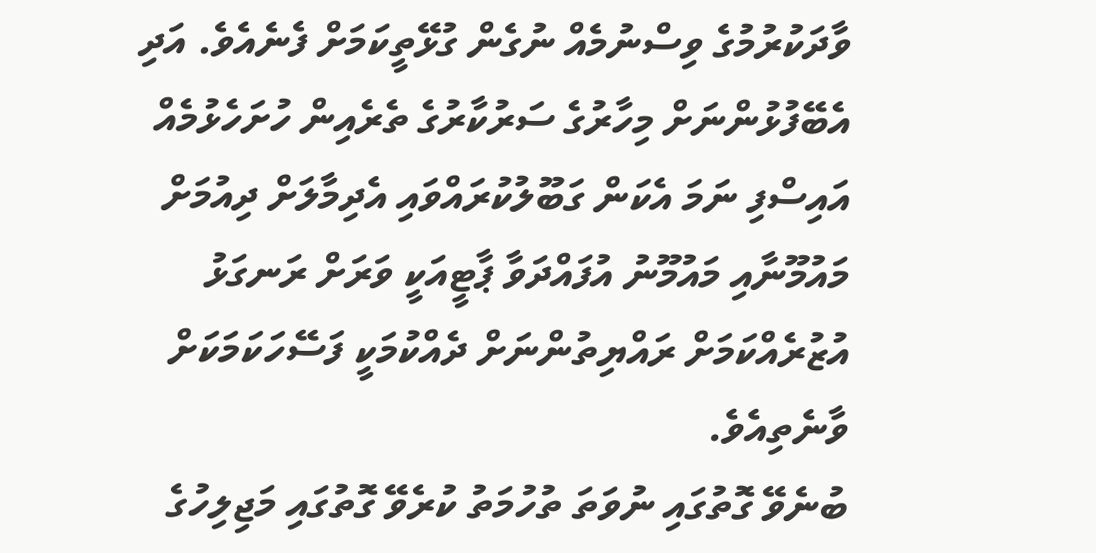ވާދަކުރުމުގެ ވިސްނުމެއް ނުގެން ގުޅޭތީކަމަށް ފެނެއެވެ. އަދި އެބޭފުޅުންނަށް މިހާރުގެ ސަރުކާރުގެ ތެރެއިން ހުށަހެޅުމެއް އައިސްފި ނަމަ އެކަން ގަބޫލުކުރައްވައި އެދިމާލަށް ދިއުމަށް މައުމޫނާއި މައުމޫނު އުފައްދަވާ ޕާޓީއަކީ ވަރަށް ރަނގަޅު އުޒުރެއްކަމަށް ރައްޔިތުންނަށް ދެއްކުމަކީ ފަސޭހަކަމަކަށް ވާނެތިއެވެ.
ބުނެވޭ ގޮތުގައި ނުވަތަ ތުހުމަތު ކުރެވޭ ގޮތުގައި މަޖިލިހުގެ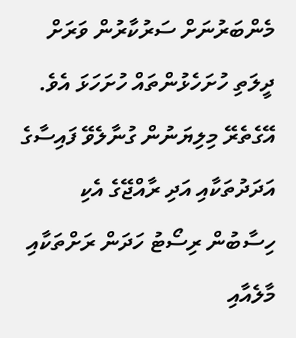މެންބަރުނަށް ސަރުކާރުން ވަރަށް ދީލަތި ހުށަހެޅުންތައް ހުށަހަޅަ އެވެ. އޭގެތެރޭ މިލިޔަނުން ގުނާލެވޭ ފައިސާގެ އަދަދުތަކާއި އަދި ރާއްޖޭގެ އެކި ހިސާބުން ރިސޯޓު ހަދަން ރަށްތަކާއި މާލެއާއި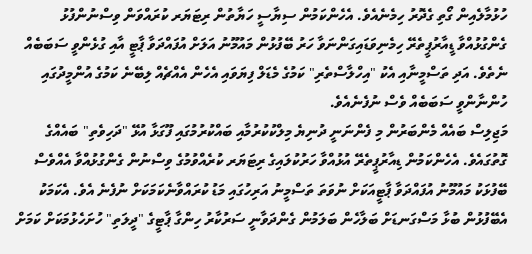ހުޅުމާލެއިން ގޯތި ގެދޮރު ހިމެނެއެވެ. އެހެންކަމުން ސިޔާސީ ހަޔާތުން ރިޓަޔަރ ކުރައްވަން ވިސްނުންފުޅު ގެންގުޅުއްވާ ޑީއާރުޕީތެރޭ ހިމެނިވަޑައިގަންނަވާ ހަރު ބޭފުޅުން މައުމޫނު އަލަށް އުފައްދަވާ ޕާޓީ އާއި ގުޅެންވީ ސަބަބެއް ނެތެވެ. އަދި ތަސްމީނާއި އެކު "އިހްލާސްތެރި" ކަމުގެ މެޑަލް ފިޔަވައި އެހެން އެއްޗެއް ލިބޭނެ ކަމުގެ އުންމީދުގައި ހުންނާންވީ ސަބަބެއް ވެސް ނުފެނެއެވެ.
މަޖިލިސް ބައެއް މެންބަރުން މި ފެންނަނީ ދުނިޔެ މިލްކުކުރުމާއި ބައްކުރުމުގައި ފޫގަޅާ އުޅޭ "ދަހިވެތި" ބައެއްގެ ގޮތުގައެވެ. އެހެންކަމުން ޑިއާރުޕީތެރޭ އުޅުއްވާ ހަރުކުލައިގެ ރިޓަޔަރ ކުރެއްވުމުގެ ވިސްނުން ގެންގުޅުއްވާ އެއްވެސް ބޭފުޅަކު މައުމޫނު އުފައްދަވާ ޕާޓީއަކަށް ނުވަތަ ތަސްމީނު އަރިހުގައި މަޑު ކުރައްވާނެކަމަކަށް ނުފެނެ އެވެ. އެކަމަކު އެބޭފުޅުން ބުޅާ މަސްގަނޑަށް ބަލާހެން ބަލަމުން ގެންދަވާނީ ސަރުކާރު ހިންގާ ޕާޓީގެ "ދީލަތި" ހުށަހެޅުމަކަށް ކަމަށް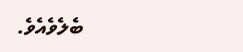ބެލެވެއެވެ.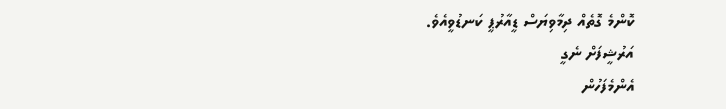ކޮންމެ ގޮތެއް ދިމާވިޔަސް ޑީއާރުޕީ ކަނޑުވީއެވެ.
އަރުޝީފަށް ނެގީ
އެންމެފަހުން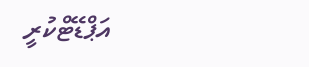އަޕްޑޭޓްކުރީ